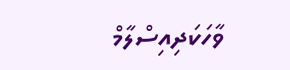ވާހަކަދިއިސްލާމް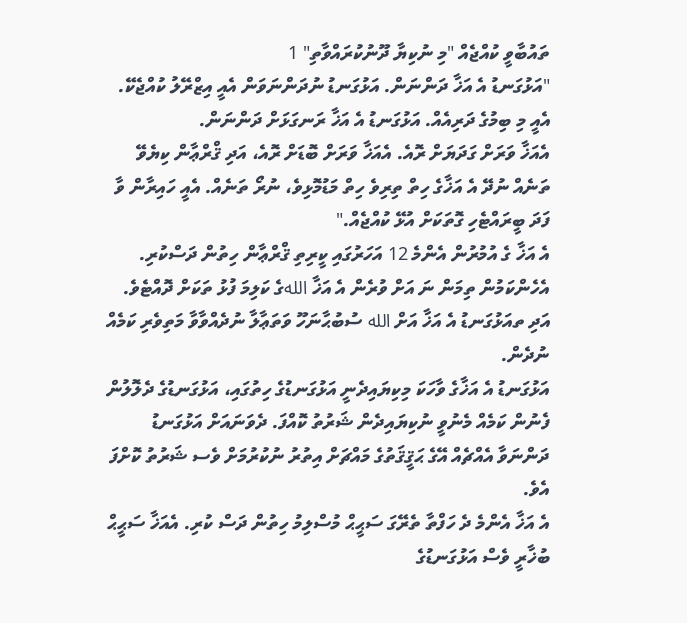ތައުބާވީ ކުއްޖެއް "މި ނުކިޔާ ދޫނުކުރައްވާތި" 1
"އަޅުގަނޑު އެ އަޚާ ދަންނަން. އަޅުގަނޑު ނުދަންނަވަން އެއީ އިޒްރޭލު ކުއްޖެކޭ. އެއީ މި ބިމުގެ ދަރިއެއް. އަޅުގަނޑު އެ އަޚާ ރަނގަޅަށް ދަންނަން.
އެއަޚާ ވަރަށް ގަދަޔަށް ރޮއެ. އެއަޚާ ވަރަށް ބޮޑަށް ރޮއެ، އަދި ޤްރްޢާން ކިޔެވޭ ތަނެއް ނުދޭ އެ އަޚާގެ ހިތް ތިރިވެ ހިތް މަޑުމޮޅިވެ، ނުރޯ ތަނެއް. އެއީ ހައިރާން ވާ ފަދަ ބީރައްޓެހި ގޮތަކަށް އުޅޭ ކުއްޖެއް."
އެ އަޚާ ގެ އުމުރުން އެންމެ 12 އަހަރުގައި ކީރިތި ޤްރްޢާން ހިތުން ދަސްކުރި. އެހެންކަމުން ތިމަން ނަ އަށް ވުރެން އެ އަޚާ اللهގެ ކަލިމަ ފުޅު ތަކަށް ދޮއްޓެވެ. އަދި ތއަޅުގަނޑު އެ އަޚާ އަށް الله ސުބުޙާނަހޫ ވަތަޢާލާ ނުދެއްވާވާ މަތިވެރި ކަމެއް ނުދެން.
އަޅުގަނޑު އެ އަޚާގެ ވާހަކަ މިކިޔައިދެނީ އަޅުގަނޑުގެ ހިތުގައި، އަޅުގަނޑުގެ ދެލޮލުން ފެނުން ކަމެއް މެނުވީ ނުކިޔައިދެން ޝަރުތު ކޮއްފަ. ދެވަނައަށް އަޅުގަނޑު ދަންނަވާ އެއްޗެއް އޭގެ ޙަޤީޤަތުގެ މައްޗަށް އިތުރު ނުކުރުމަށް ވެސ ޝަރުތު ކޮށްފަ އެވެ.
އެ އަޚާ އެންމެ ދެ ހަފްތާ ތެރޭގަ ސަޙީޙް މުސްލިމު ހިތުން ދަސް ކުރި. އެއަޚާ ސަޙީޙް ބުޚާރީ ވެސް އަޅުގަނޑުގެ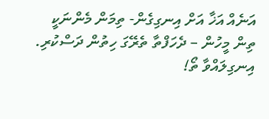އަނެއް އަޚާ އަށް އިނގިގެން- ތިމަން މެންނަކީ ތިން މީހުން – ދެހަފްތާ ތެރޭގަ ހިތުން ދަސްކުރި. އިނގިލައްވާ ތޯ!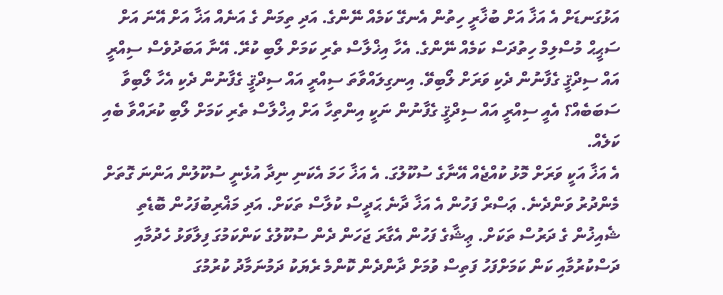އަޅުގަނޑަށް އެ އަޚާ އަށް ބުޚާރީ ހިތުން އެނގޭ ކަމެއް ނޭންގެ. އަދި ތިމަން ގެ އަނެއް އަޚާ އަށް އޭނަ އަށް ސަޙީޙް މުސްލިމް ހިތުދަސް ކަމެއް ނޭންގެ. އެހާ އިޚްލާސް ތެރި ކަމަށް ލޯބި ކުރޭ. އޭނާ އަބަދުވެސް ސިއްރީ އައް ސިދްޤީ ގެފާނުން ދެކި ވަރަށް ލޯބިވޭ. އިނގިލައްވާތަ ސިއްރީ އައް ސިދްޤީ ގެފާނުން ދެކި އެހާ ލޯބިވާ ސަބަބެއް؟ އެއީ ސިއްރީ އައް ސިދްޤީ ގެފާނުން ނަކީ އިންތިހާ އަށް އިޚްލާސް ތެރި ކަމަށް ލޯބި ކުރައްވާ ބެއި ކަލެއް.
އެ އަޚާ އަކީ ވަރަށް މޮޅު ކުއްޖެއް އޭނާގެ ސުކޫލުގަ. އެ އަޚާ ހަމަ އެކަނި ނިދާ އުޅެނީ ސުކޫލުން އަންނަ ގޮތަށް މެންދުރު ވަންދެނެ. ޢަސްރް ފަހުން އެ އަޚާ ދާނެ ޙަދީސް ކުލާސް ތަކަށް. އަދި މަޣްރިބުފަހުން ބޮޑެތި ޝެއިޚުން ގެ ދަރުސް ތަކަށް. ޢިޝާގެ ފަހުން އެގާރަ ޖަހަން ދެން ސުކޫލުގެ ކަންކަމުގަ ފިލާވަޅު ހެދުމާއި ދަސްކުރުމާއި ކަން ކަމަށްފަހު ފަތިސް ވުމަށް ދާންދެން ކޮންމެ ރެޔަކު ދަމުނަމާދު ކުރުމުގަ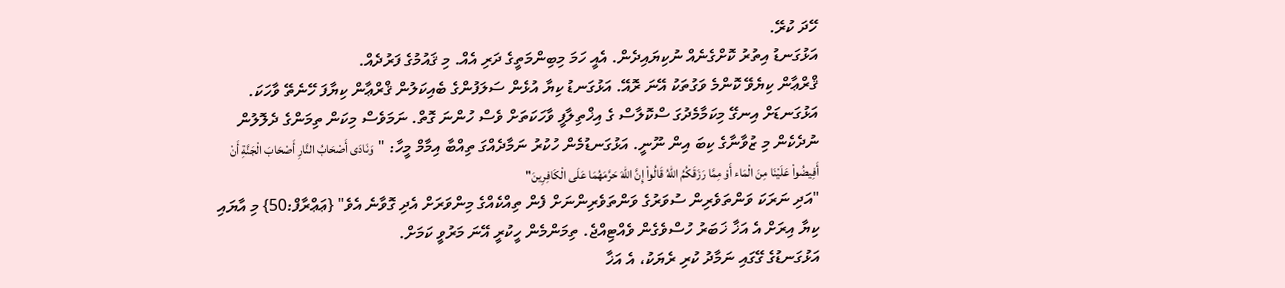ހޭދަ ކުރޭ.
އަޅުގަނޑު އިތުރު ކޮށްގެނެއް ނުކިޔައިދެން. އެއީ ހަމަ މިބިންމަތީގެ ދަރި އެއް. މި ޤައުމުގެ ފަރުދެއް.
ޤްރްޢާން ކިޔެވޭ ކޮންމެ ވަގުތަކު އޭނަ ރޮއޭ. އަޅުގަނޑު ކިޔާ އުޅެން ސަލަފުންގެ ބެއިކަލުން ޤްރްޢާން ކިޔާފަ ހޭނެތޭ ވާހަކަ. އަޅުގަނޑަށް އިނގޭ މިކަމާމެދުގަ ސްކޮލާސް ގެ އިޚްތިލާފީ ވާހަކަތަށް ވެސް ހުންނަ ގޮތް. ނަމަވެސް މިކަން ތިމަންގެ ދެލޮލުން ނުދެކެން މި ޒުވާނާގެ ކިބަ އިން ނޫނީ. އަޅުގަނޑުމެން ހުކުރު ނަމާދެއްގަ ތިއްބާ އިމާމް މީހާ: " وَنَادَى أَصْحَابُ النَّارِ أَصْحَابَ الْجَنَّةِ أَنْ أَفِيضُواْ عَلَيْنَا مِنَ الْمَاء أَوْ مِمَّا رَزَقَكُمُ اللّهُ قَالُواْ إِنَّ اللّهَ حَرَّمَهُمَا عَلَى الْكَافِرِينَ"
"އަދި ނަރަކަ ވަންތަވެރިން ސުވަރުގެ ވަންތަވެރިންނަށް ފެން ތިއްކެއްގެ މިންވަރަށް އެދި ގޮވާނެ އެވެ" {ޢަޢްރާފް:50} މި އާޔައި ކިޔާ އިރަށް އެ އަޚާ ޚަބަރު ހުސްވެގެން ވެއްޓިއްޖެ. ތިމަންމެން ހީކުރީ އޭނަ މަރުވީ ކަމަށް.
އަޅުގަނޑުގެ ގޭގައި ނަމާދު ކުރި ރެޔަކު، އެ އަޚާ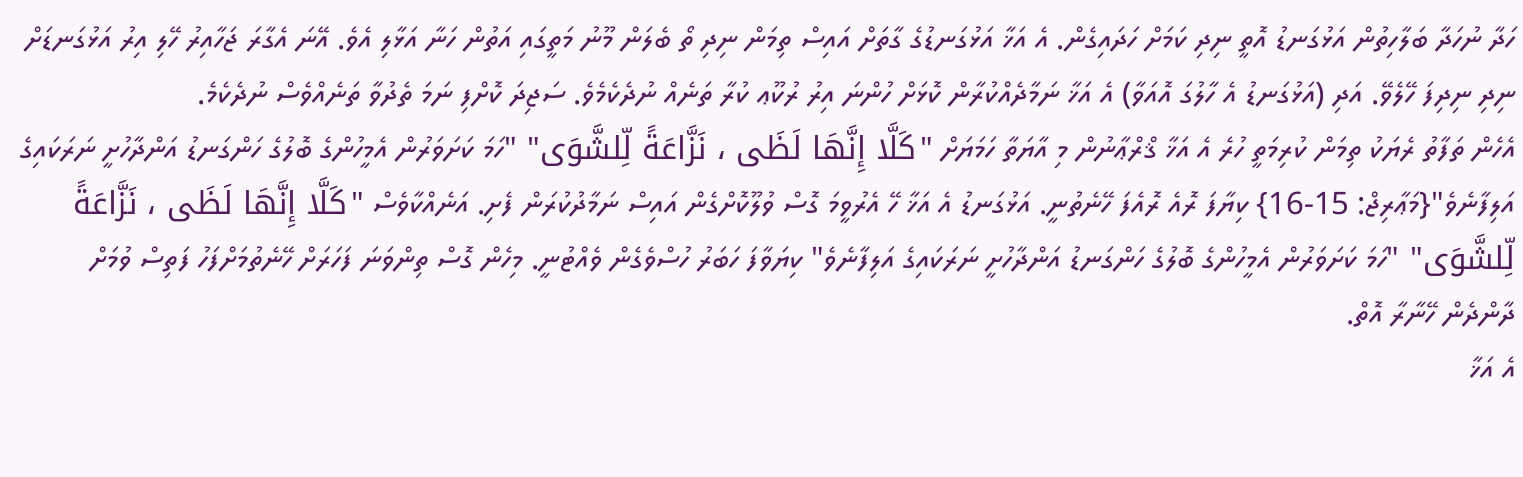ހަދާ ނުހަދާ ބަލާހިތުން އަޅުގަނޑު އޮތީ ނިދި ކަމަށް ހަދައިގެން. އެ އަޚާ އަޅުގަނޑުގެ ގާތަށް އައިސް ތިމަން ނިދި ތޯ ބެލަން މޫނު މަތީގައި އަތުން ހަނާ އަޅާލި އެވެ. އޭނަ އެގާރަ ޖަހާއިރު ހޭލި އިރު އަޅުގަނޑަށް ނިދި ނިދިފަ ހޭލެވޭ. އަދި (އަޅުގަނޑު އެ ހާލުގަ އޮއަވާ) އެ އަޚާ ނަމާދެއްކުރާން ކޮޅަށް ހުންނަ އިރު ރުކޫޢ ކުރާ ތަނެއް ނުދެކެމެވެ. ސަޖިދަ ކޮށްފި ނަމަ ތެދުވާ ތަނެއްވެސް ނުދެކެމެ.
އެހެން ތަފާތު ރެޔަކު ތިމަން ކުރިމަތީ ހުރެ އެ އަޚާ ޤްރްޢާނުން މި އާޔަތާ ހަމަޔަށް "كَلَّا إِنَّهَا لَظَى ، نَزَّاعَةً لِّلشَّوَى" "ހަމަ ކަށަވަރުން އެމީހުންގެ ބޮލުގެ ހަންގަނޑު އަންދާހުށީ ނަރަކައިގެ އަލިފާނެވެ"{މަޢާރިޖް: 15-16} ކިޔާފަ ރޮއެ ރޮއެފަ ހޭނެތުނީ. އަޅުގަނޑު އެ އަޚާ ހޭ އެރުވީމަ ގޮސް ވުލޫކޮށްގެން އައިސް ނަމާދުކުރަން ފެށި. އަނެއްކާވެސް "كَلَّا إِنَّهَا لَظَى ، نَزَّاعَةً لِّلشَّوَى" "ހަމަ ކަށަވަރުން އެމީހުންގެ ބޮލުގެ ހަންގަނޑު އަންދާހުށީ ނަރަކައިގެ އަލިފާނެވެ" ކިޔަވާފަ ހަބަރު ހުސްވެގެން ވެއްޓުނީ. މިހެން ގޮސް ތިންވަނަ ފަހަރަށް ހޭނެތުމަށްފަހު ފަތިސް ވުމަށް ދާންދެން ހޭނާރާ އޮތް.
އެ އަޚާ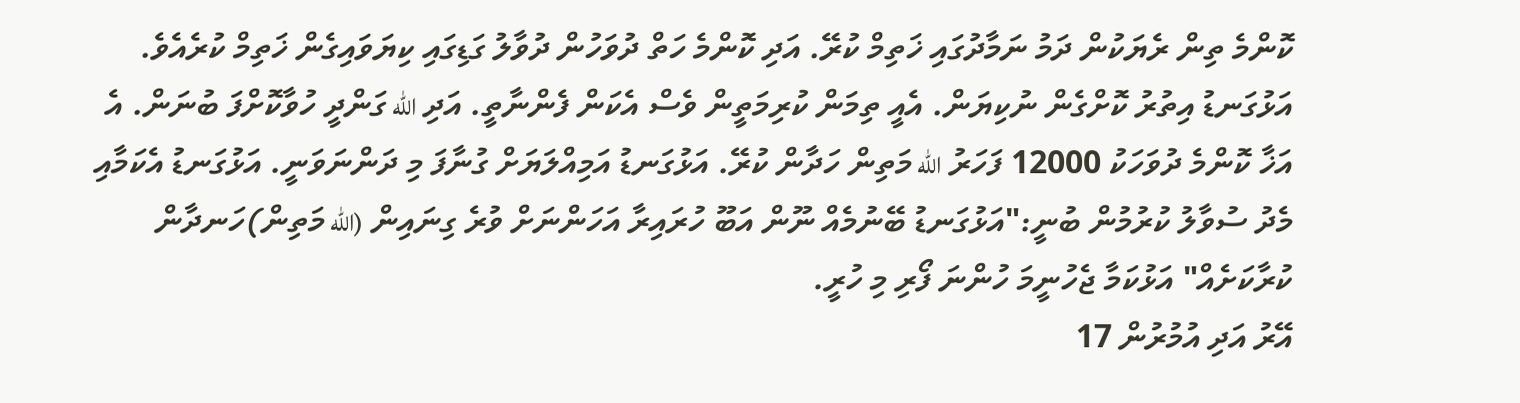ކޮންމެ ތިން ރެޔަކުން ދަމު ނަމާދުގައި ޚަތިމް ކުރޭ. އަދި ކޮންމެ ހަތް ދުވަހުން ދުވާލު ގަޑިގައި ކިޔަވައިގެން ޚަތިމް ކުރެއެވެ. އަޅުގަނޑު އިތުރު ކޮށްގެން ނުކިޔަން. އެއީ ތިމަން ކުރިމަތީން ވެސް އެކަން ފެންނާތީ. އަދި الله ގަންދީ ހުވާކޮށްފަ ބުނަން. އެ އަޚާ ކޮންމެ ދުވަހަކު 12000 ފަހަރު الله މަތިން ހަދާން ކުރޭ. އަޅުގަނޑު އަމިއްލަޔަށް ގުނާފަ މި ދަންނަވަނީ. އަޅުގަނޑު އެކަމާއި މެދު ސުވާލު ކުރުމުން ބުނީ:"އަޅުގަނޑު ބޭނުމެއް ނޫން އަބޫ ހުރައިރާ އަހަންނަށް ވުރެ ގިނައިން (الله މަތިން)ހަނދާން ކުރާކަށެއް" އަޅުކަމާ ޖެހުނީމަ ހުންނަ ފޯރި މި ހުރީ.
އޭރު އަދި އުމުރުން 17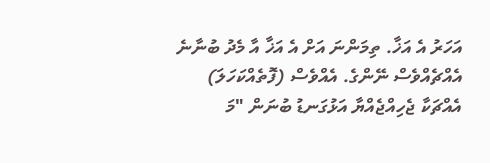އަހަރު އެ އަޚާ. ތިމަންނަ އަށް އެ އަޚާ އާ މެދު ބުނާނެ އެއްޗެއްވެސް ނޭންގެ. އެއްވެސް (ފޮތެއްކަހަލަ) އެއްޗަކާ ޖެހިއްޖެއްޔާ އަޅުގަނޑު ބުނަން "މަ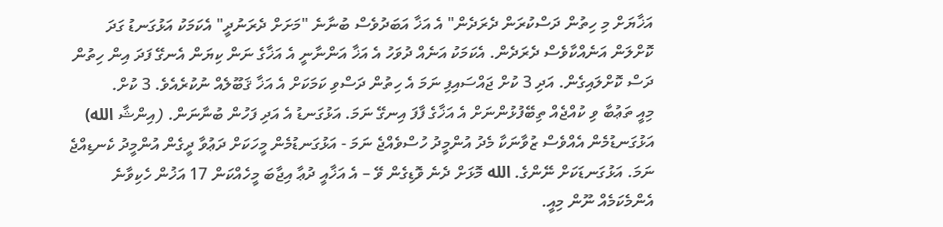އަޚާޔަށް މި ހިތުން ދަސްކުރަން ދެރަދެން" އެ އަޚާ އަބަދުވެސް ބުނާނެ "މަށަށް ދެރަނުދީ" އެކަމަކު އަޅުގަނޑު ގަދަ ކޮށްލަން އަނެއްކާވެސް ދެރަދެން. އެކަމަކު އަނެއް ދުވަހު އެ އަޚާ އަންނާނީ އެ އަޚާގެ ނަން ކިޔަން އެނގޭ ފަދަ އިން ހިތުން ދަސް ކޮށްލައިގެން. އަދި 3 ކުށް ޖައްސައިފި ނަމަ އެ ހިތުން ދަސްވި ކަމަކަށް އެ އަޚާ ޤަބޫލެއް ނުކުރެއެވެ. 3 ކުށް.
މިއީ ތަޢުބާ ވި ކުއްޖެއް ތިބޭފުޅުންނަށް އެ އަޚާގެ ފާފަ އިނގޭ ނަމަ. އަޅުގަނޑު އެ އަދި ފަހުން ބުނާނަން. (އިންޝާ الله)
އަޅުގަނޑުމެން އެއްވެސް ޒުވާނަކާ މެދު އުންމީދު ހުސްވެއްޖެ ނަމަ - އަޅުގަނޑުމެން މީހަކަށް ދަޢުވާ ދީގެން އުންމީދު ކެނޑިއްޖެ ނަމަ. އަޅުގަނޑަކަށް ނޭންގެ. الله މޮޅަށް ދެނެ ވޮޑިގެން ވޭ – އެ އަޚާއީ ދުޢާ އިޖާބަ މީހެއްކަން 17 އަޚުން ހެކިވާނެ އެންމެކަމެއް ނޫން މިއީ.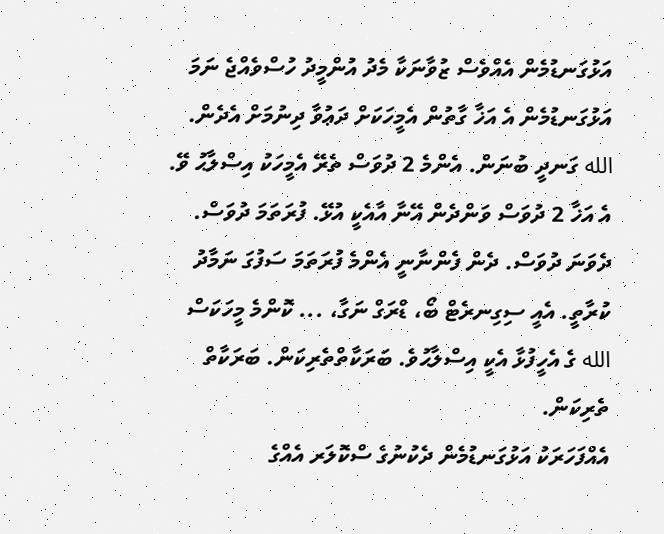އަޅުގަނޑުމެން އެއްވެސް ޒުވާނަކާ މެދު އުންމީދު ހުސްވެއްޖެ ނަމަ އަޅުގަނޑުމެން އެ އަޚާ ގާތުން އެމީހަކަށް ދަޢުވާ ދިނުމަށް އެދެން. الله ގަނދީ ބުނަން. އެންމެ 2 ދުވަސް ތެރޭ އެމީހަކު އިސްލާޙު ވޭ. އެ އަޚާ 2 ދުވަސް ވަންދެން އޭނާ އާއެކީ އުޅޭ. ފުރަތަމަ ދުވަސް. ދެވަނަ ދުވަސް. ދެން ފެންނާނީ އެންމެ ފުރަތަމަ ސަފުގަ ނަމާދު ކުރާތީ. އެއީ ސިގިނރެޓް ބޯ، ޑްރަގް ނަގާ، ... ކޮންމެ މީހަކަސް الله ގެ އެހީފުޅާ އެކީ އިސްލާޙުވެ. ބަރަކާތްތެރިކަން. ބަރަކާތް ތެރިކަން.
އެއްފަހަރަކު އަޅުގަނޑުމެން ދެކުނުގެ ސްކޮލަރ އެއްގެ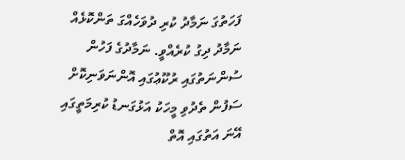ފަހަތުގަ ނަމާދު ކުރި ދުވަހެއްގަ ތަންކޮޅެއް ނަމާދު ދިގު ކުރެއްވީ. ނަމާދުގެ ފަހުން ސުންނަތުގައި ރުކޫޢުގައި އޮންނަވަނިކޮށް ސަފުން ތެދުވި މީހަކު އަޅުގަނޑު ކުރިމަތީގައި އޭނަ އަތުގައި އޮތް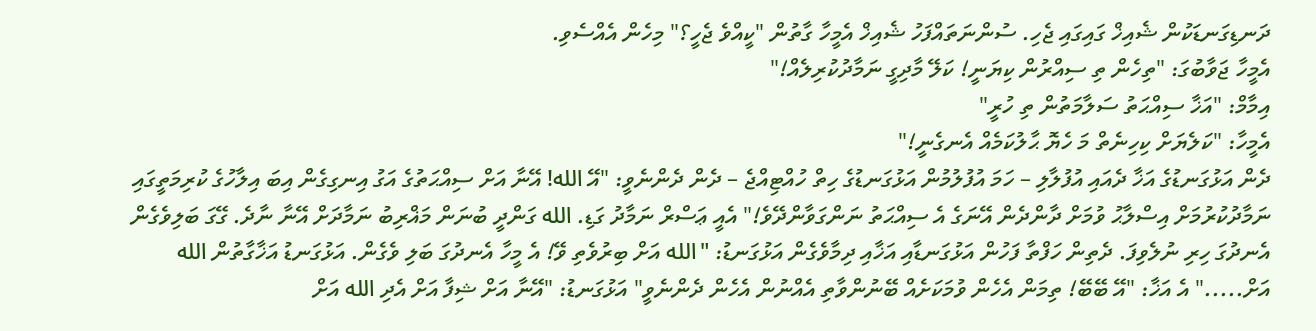ދަނޑިގަނޑަކުން ޝެއިޚް ގައިގައި ޖެހި. ސުންނަތައްފަހު ޝެއިޚް އެމީހާ ގާތުން "ކީއްވެ ޖެހީ؟" މިހެން އެއްސެވި.
އެމީހާ ޖަވާބުގަ: "ތިހެން ތި ސިއްރުން ކިޔަނީ! ކަލޭ މާދިގީ ނަމާދުކުރިލެއް!"
އިމާމް: "އަޚާ ސިއްޙަތު ސަލާމަތުން ތި ހުރީ"
އެމީހާ: "ކަލެޔަށް ކިހިނެތް މަ ހެޔޮ ޙާލުކަމެއް އެނގެނީ!"
ދެން އަޅުގަނޑުގެ އަޚާ ދެއައި އުފުލާލި – ހަމަ އުފުލުމުން އަޅުގަނޑުގެ ހިތް ހުއްޓިއްޖެ – ދެން ދެންނެވީ: "އޭ الله! އޭނާ އަށް ސިއްޙަތުގެ އަގު އިނގިގެން އިބަ އިލާހުގެ ކުރިމަތީގައި ނަމާދުކުރުމަށް އިސްލާޙު ވުމަށް ދާންދެން އޭނަގެ އެ ސިއްޙަތު ނަންގަވާންދޭވެ!" އެއީ ޢަސްރް ނަމާދު ގަޑި. الله ގަންދީ ބުނަން މަޣްރިބު ނަމާދަށް އޭނާ ނާދެ. ގޭގަ ބަލިވެގެން އެނދުގަ ހިރި ނުލެވިފަ. ދެތިން ހަފްތާ ފަހުން އަޅުގަނޑާއި އަޚާއި ދިމާވެގެން އަޅުގަނޑު: "الله އަށް ބިރުވެތި ވޭ! އެ މީހާ އެނދުގަ ބަލި ވެގެން. އަޅުގަނޑު އަޚާގާތުން الله އަށް....." އެ އަޚާ: "އޭ ބޭބޭ! ތިމަން އެހެން ވުމަކަށެއް ބޭނުންވާތި އެއްނުން އެހެން ދެންނެވީ" އަޅުގަނޑު: "އޭނާ އަށް ޝިފާ އަށް އެދި الله އަށް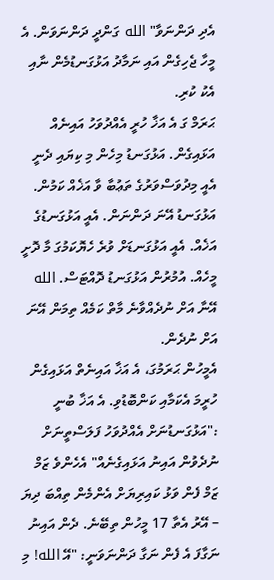އެދި ދަންނަވާ" الله ގަންދީ ދަންނަވަން. އެ މީހާ ޖެހިގެން އައި ނަމާދު އަޅުގަނޑުމެން ނާއި އެކު ކުރި.
ޙަރަމް ގަ އެ އަޚާ ހުރީ އެއްދުވަހު އައިނެއް އަޅައިގެން. އަޅުގަނޑު މިހެން މި ކިޔައި ދެނީ އެއީ މިދުވަސްވަރުގެ ތަޢުބާ ވާ އަޚެއް ކަމުން. އަޅުގަނޑު އޭނަ ދަންނަން. އެއީ އަޅުގަނޑުގެ އަޚެއް. އެއީ އަޅުގަނޑަށް ވުރެ ހެޔޮކަމުގަ މާ ދޮށީ މީހެއް. އުމުރުން އަޅުގަނޑު ދޮއްޓަސް. الله އޭނާ އަށް ނުދެއްވާނެ މާތް ކަމެއް ތިމަން އޭނަ އަށް ނުދެން.
އެމީހުން ޙަރަމުގަ، އެ އަޚާ އައިނެތް އަޅައިގެން ހުރީމަ އެކަމާއި ކަންބޮޑުވި. އެ އަޚާ ބުނީ :"އަޅުގަނޑުނަށް އެއްދުވަހު ފަލަސްތީނަށް ނުދެވުން އައިނު އަޅައިގެނެއް" އެހެންވެ ޒަމް ޒަމް ފެން ވަޅު ކައިރިޔަށް އެންމެން ތިއްބަ ދިޔަ – އޭރު އެތާ 17 މީހުން ތިބޭނެ. ދެން އައިނު ނަގާފަ އެ ފެން ނަގާ ދަންނަވަނީ: "އޭ الله! މި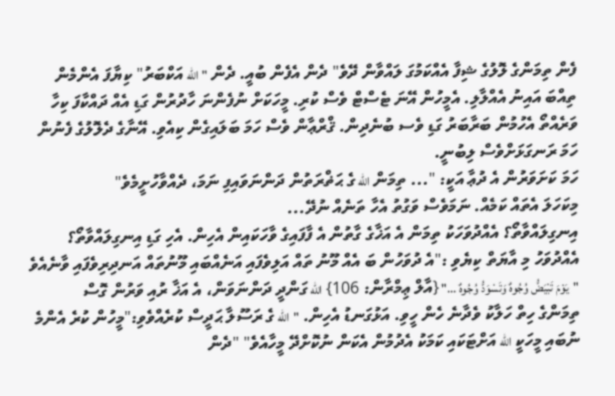ފެން ތިމަންގެ ލޮލުގެ ޝިފާ އެއްކަމުގަ ލައްވާން ދޭވެ" ދެން އެފެން ބުއީ. ދެން "الله އަކްބަރު" ކިޔާފަ އެންމެން ތިއްބަ އައިނު އެއްލާލި. އެމީހުން އޭނަ ޓެސްޓް ވެސް ކުރި. މީހަކަށް ނުފެންނަ ހާދުރުން ގަޑި އެއް ދައްކާފަ ކިހާ ވަރެއްތޯ އެހުމުން ބަރާބަރު ގަޑި ވެސ ބުނެދިން. ޤްރްޢާން ވެސް ހަމަ ބަލައިގެން ކިއެވި. އޭނާގެ ދެލޮލުގެ ފެނުން ހަމަ ރަނގަޅަށްވެސް ލިބުނީ.
ހަމަ ކަށަވަރުން އެ ދުޢާ އަކީ: "... ތިމަން الله ގެ ޙަޡްރަތުން ދަންނަވައިފި ނަމަ، ދެއްވާހުށީމެވެ"
މިކަހަލަ އެތައް ކަމެއް. ނަމަވެސް ވަގުތު އެހާ ތަނެއް ނުދޭ...
އިނގިލައްވާތޯ؟ އެއްދުވަހަކު ތިމަން އެ އަޚާގެ ގާތުން އެ ފާފައިގެ ވާހަކައިން އެހިން. އެހި ގަޑި އިނގިލައްވާތޯ؟ އެއްދުވަހު މި އާޔަތް ކިޔެވި :"އެ ދުވަހުން ބަ އެއް މޫނު ތައް އަލިވެފައި އަނެއްބައި މޫނުތައް އަނދިރިވެފައި ވާނެއެވެ "يَوْمَ تَبْيَضُّ وُجُوهٌ وَتَسْوَدُّ وُجُوهٌ ..." {އާލް ޢިމްރާން: 106} الله ގަންދީ ދަންނަވަން، އެ އަޚާ ރުއި ވަރުން ގޮސް ތިމަންގެ ހިތް ހަލާކު ވެދާނެ ހެން ހީވި. އަޅުގަނޑު އެހިން. "الله ގެ ރަސޫލާ ޙަދީސް ކުރެއްވެވި:"މީހުން ކުރެ އެންމެ ނުބައި މީހަކީ الله އަށްޓަކައި ކަމަކު އެދުމުން އެކަން ނުކޮށްދޭ މީހާއެވެ" "ދެން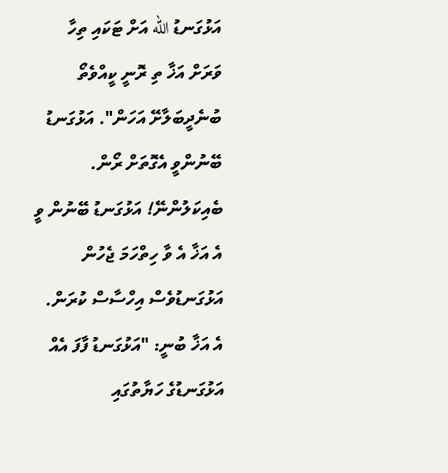އަޅުގަނޑު الله އަށް ޓަކައި ތިހާ ވަރަށް އަޚާ ތި ރޮނީ ކީއްވެތޯ ބުނެދީބަލާށޭ އަހަން". އަޅުގަނޑު ބޭނުންވީ އެގޮތަށް ރޯން. ބެއިކަލުންނޭ! އަޅުގަނޑު ބޭނުން ވީ އެ އަޚާ އެ ވާ ހިތްހަމަ ޖެހުން އަޅުގަނޑުވެސް އިހްސާސް ކުރަން.
އެ އަޚާ ބުނީ: "އަޅުގަނޑު ފާފަ އެއް އަޅުގަނޑުގެ ހަޔާތުގައި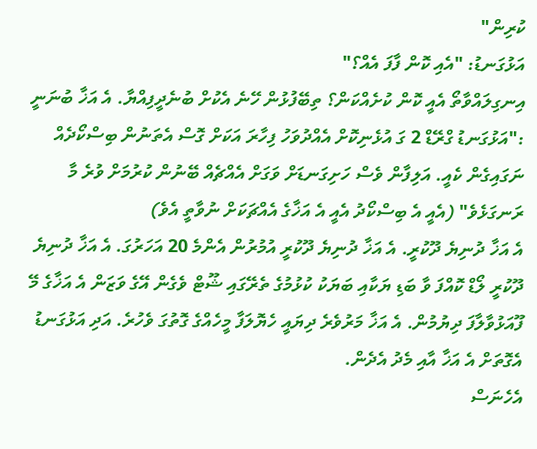ކުރިން"
އަޅުގަނޑު: "އެއި ކޮން ފާފަ އެއް؟"
އިނގިލައްވާތޯ އެއީ ކޮން ކުށެއްކަން؟ ތިބޭފުޅުން ހޭނެ އެކުށް ބުނެދީފިއްޔާ. އެ އަޚާ ބުނަނީ :"އަޅުގަނޑު ގްރޭޑް 2 ގަ އުޅެނިކޮށް އެއްދުވަހު ފިހާރަ އަކަށް ގޮސް އެތަނުން ބިސްކޯދެއް ނަގައިގެން ކެއީ. އަލިފާން ވެސް ހަށިގަނޑަށް ވަގަށް އެއްޗެއް ބޭނުން ކުރުމަށް ވުރެ މާ ރަނގަޅެވެ" (އެއީ އެ ބިސްކޯދު އެއީ އެ އަޚާގެ އެއްޗަކަށް ނުވާތީ އެވެ)
އެ އަޚާ ދުނިޔެ ދޫކުރީ. އެ އަޚާ ދުނިޔެ ދޫކުރީ އުމުރުން އެންމެ 20 އަހަރުގަ. އެ އަޚާ ދުނިޔެ ދޫކުރީ ލޯޑް ކޮއްފަ ވާ ބަޑި ޔަކާއި ބަޔަކު ކުޅުމުގެ ތެރޭގައި ޝޫޓް ވެގެން އޭގެ ވަޒަން އެ އަޚާގެ މޭ ފޫއަޅުވާލާފަ ދިޔުމުން. އެ އަޚާ މަރުވެރެ ދިޔައީ ހެޔޮލަފާ މީހެއްގެ ގޮތުގަ ވެހުރެ. އަދި އަޅުގަނޑު އެގޮތަށް އެ އަޚާ އާއި މެދު އެދެން.
އެހެނަސް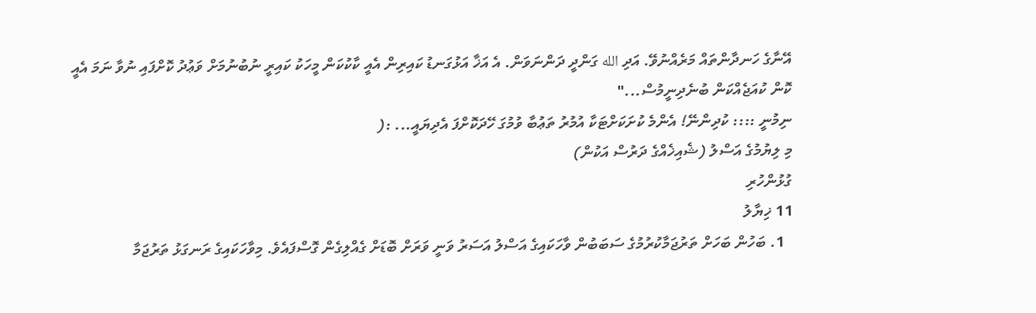އޭނާގެ ހަނދާންތައް މަރެއްނުވޭ. އަދި الله ގަންދީ ދަންނަވަން. އެ އަޚާ އަޅުގަނޑު ކައިރިން އެއީ ކާކުކަން މީހަކު ކައިރީ ނުބުނުމަށް ވަޢުދު ކޮށްފައި ނުވާ ނަމަ އެއީ ކޮން ކުއަޖެއްކަން ބުނެދިނީމުސް..."
ނިމުނީ :::: ކުދިންނޭ! އެންމެ ކުށަކަށްޓަކާ އުމުރު ތަޢުބާ ވުމުގަ ހޭދަކޮށްފަ އެދިޔައީ... :(
މި ލިޔުމުގެ އަސްލު (ޝެއިޚެއްގެ ދަރުސް އަކުން)
ގުޅުންހުރި
11 ޚިޔާލު
  1. ބަހުން ބަހަށް ތަރުޖަމާކުރުމުގެ ސަބަބުން ވާހަކައިގެ އަސްލު އަސަރު ވަނީ ވަރަށް ބޮޑަށް ގެއްލިގެން ގޮސްފައެވެ. މިވާހަކައިގެ ރަނގަޅު ތަރުޖަމާ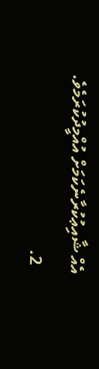އެއް ޝާއިޢުކުރާނެކަމަށް އުއްމީދުކުރަމެވެ.
  2.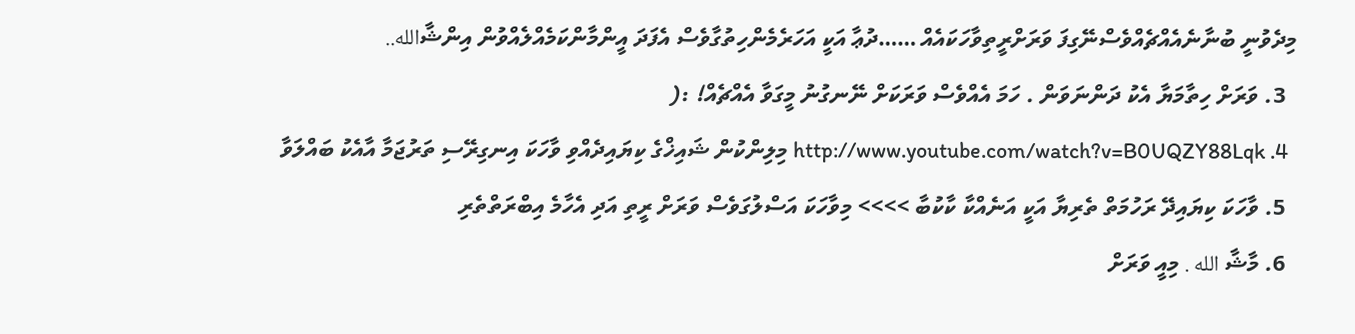މިދެވުނީ ބުނާނެއެއްޗެއްވެސްނޭގިފަ ވަރަށްރީތިވާހަކައެއް ……ދުޢާ އަކީ އަހަރެމެންހިތުގާވެސް އެފަދަ އީންމާންކަމެއްލެއްވުން އިންޝާالله..
  3. ވަރަށް ހިތާމަޔާ އެކު ދަންނަވަން . ހަމަ އެއްވެސް ވަރަކަށް ނޭނގުނު މީގަވާ އެއްޗެއް! :(
  4. http://www.youtube.com/watch?v=B0UQZY88Lqk މިލިންކުން ޝައިޚްގެ ކިޔައިދެއްވި ވާހަކަ އިނގިރޭސި ތަރުޖަމާ އާއެކު ބައްލަވާ
  5. ވާހަކަ ކިޔައިދޭ ރަހުމަތް ތެރިޔާ އަކީ އަނެއްކާ ކާކުބާ >>>> މިވާހަކަ އަސްލުގަވެސް ވަރަށް ރީތި އަދި އެހާމެ އިބްރަތްތެރި
  6. މާޝާ الله . މިއީ ވަރަށް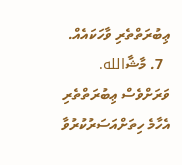ޢިބުރަތްތެރި ވާހަކައެއް.
  7. މާޝާالله. ވަރަށްވެސް ޢިބުރަތްތެރި އެހާމެ ހިތަށްއަސަރުކުރުވާ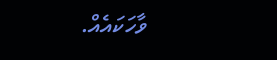ވާހަކައެއް.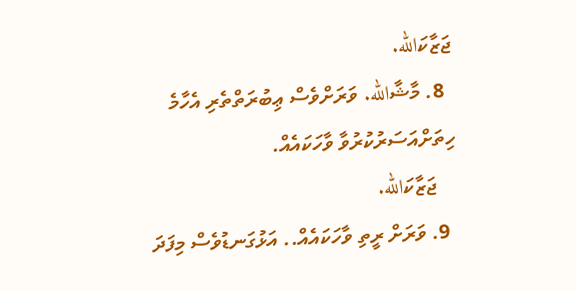ޖަޒާކަالله.
  8. މާޝާالله. ވަރަށްވެސް ޢިބުރަތްތެރި އެހާމެ ހިތަށްއަސަރުކުރުވާ ވާހަކައެއް.
    ޖަޒާކަالله.
  9. ވަރަށް ރީތި ވާހަކައެއް.. އަޅުގަނޑުވެސް މިފަދަ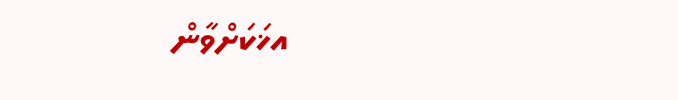އޚަކަށްވާން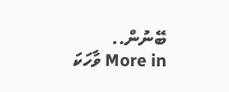ބޭނުން..
More in ވާހަކަ